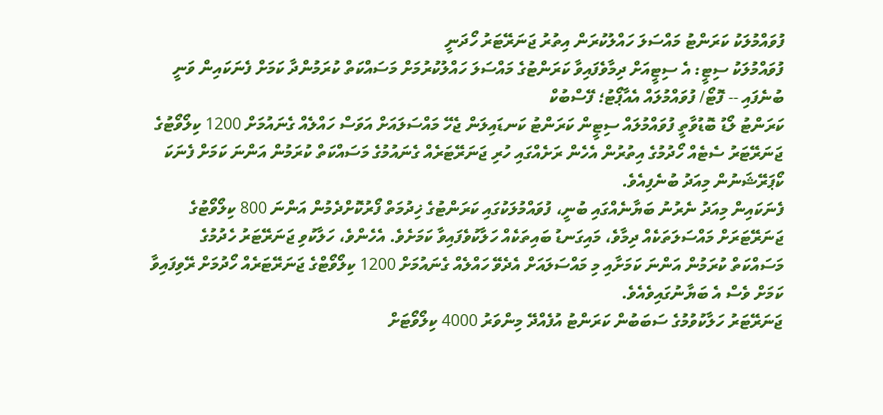ފުވައްމުލަކު ކަރަންޓު މައްސަލަ ހައްލުކުރަން އިތުރު ޖަނަރޭޓަރު ހޯދަނީ
ފުވައްމުލަކު ސިޓީ: އެ ސިޓީއަށް ދިމާވެފައިވާ ކަރަންޓުގެ މައްސަލަ ހައްލުކުރުމަށް މަސައްކަތް ކުރަމުންދާ ކަމަށް ފެނަކައިން ވަނީ ބުނެފައި -- ފޮޓޯ/ ފުވައްމުލައް އެއާޕޯޓު؛ ފޭސްބުކް
ކަރަންޓު ލޯޑު ބޮޑުވާތީ ފުވައްމުލައް ސިޓީން ކަރަންޓު ކަނޑައިލަން ޖެހޭ މައްސަލައަށް އަވަސް ހައްލެއް ގެނައުމަށް 1200 ކިލޯވޯޓުގެ ޖަނަރޭޓަރު ސެޓެއް ހޯދުމުގެ އިތުރުން އެހެން ރަށެއްގައި ހުރި ޖަނަރޭޓަރެއް ގެނައުމުގެ މަސައްކަތް ކުރަމުން އަންނަ ކަމަށް ފެނަކަ ކޯޕަރޭޝަނުން މިއަދު ބުނެފިއެވެ.
ފެނަކައިން މިއަދު ނެރުނު ބަޔާނެއްގައި ބުނީ، ފުވައްމުލަކުގައި ކަރަންޓުގެ ޚިދުމަތް ފޯރުކޮށްދެމުން އަންނަ 800 ކިލޯވޯޓުގެ ޖަނަރޭޓަރަށް މައްސަލަތަކެއް ދިމާވެ، މައިގަނޑު ބައިތަކެއް ހަލާކުވެފައިވާ ކަމަށެވެ. އެހެންވެ، ހަލާކުވި ޖަނަރޭޓަރު ހެދުމުގެ މަސައްކަތް ކުރަމުން އަންނަ ކަމަށާއި މި މައްސަލައަށް އެދެވޭ ހައްލެއް ގެނައުމަށް 1200 ކިލޯވޯޓްގެ ޖަނަރޭޓަރެއް ހޯދުމަށް ރޭވިފައިވާ ކަމަށް ވެސް އެ ބަޔާނުގައިވެއެވެ.
ޖަނަރޭޓަރު ހަލާކުވުމުގެ ސަބަބުން ކަރަންޓު އުފެއްދޭ މިންވަރު 4000 ކިލޯވޯޓަށް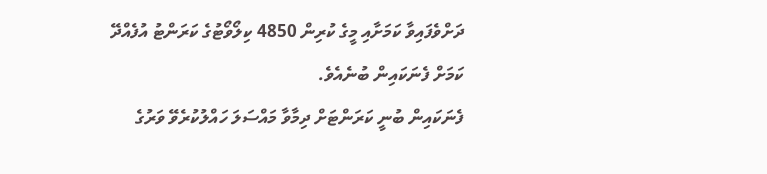ދަށްވެފައިވާ ކަމަށާއި މީގެ ކުރިން 4850 ކިލޯވޯޓުގެ ކަރަންޓު އުފެއްދޭ ކަމަށް ފެނަކައިން ބުނެއެވެ.
ފެނަކައިން ބުނީ ކަރަންޓަށް ދިމާވާ މައްސަލަ ހައްލުކުރެވޭ ވަރުގެ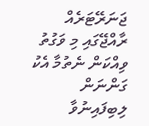ޖަނަރޭޓަރެއް ރާއްޖޭގައި މި ވަގުތު ވިއްކަން ނެތުމާ އެކު ގަންނަން ލިބިފައިނުވާ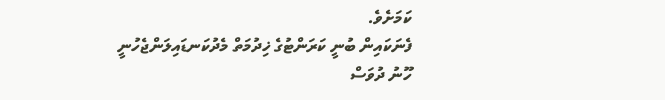ކަމަށެވެ.
ފެނަކައިން ބުނީ ކަރަންޓުގެ ޚިދުމަތް މެދުކަނޑައިލަންޖެހުނީ ހޫނު ދުވަސް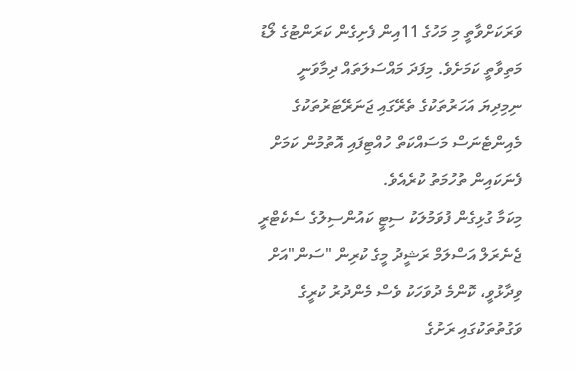ވަރަކަށްވާތީ މި މަހުގެ 11އިން ފެށިގެން ކަރަންޓުގެ ލޯޑު މަތިވާތީ ކަމަށެވެ. މިފަދަ މައްސަލަތައް ދިމާވަނީ ނިމިދިޔަ އަހަރުތަކުގެ ތެރޭގައި ޖަނަރޭޓަރުތަކުގެ މެއިންޓެނަސް މަސައްކަތް ހުއްޓިފައި އޮތުމުން ކަމަށް ފެނަކައިން ތުހުމަތު ކުރެއެވެ.
މިކަމާ ގުޅިގެން ފުވަމުލަކު ސިޓީ ކައުންސިލުގެ ސެކެޓްރީ ޖެނެރަލް އަސްލަމް ރަޝީދު މީގެ ކުރިން "ސަން"އަށް ވިދާޅުވީ، ކޮންމެ ދުވަހަކު ވެސް މެންދުރު ކުރީގެ ވަގުތުތަކުގައި ރަށުގެ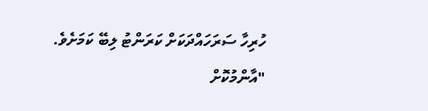ހުރިހާ ސަރަހައްދަކަށް ކަރަންޓު ލިބޭ ކަމަށެވެ.
"އާންމުކޮށް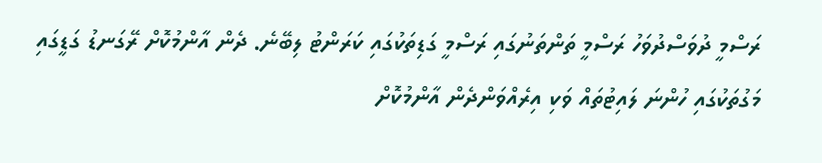ރަސްމީ ދުވަސްދުވަހު ރަސްމީ ތަންތަނުގައި ރަސްމީ ގަޑިތަކުގައި ކަރަންޓު ލިބޭނެ. ދެން އާންމުކޮށް ރޭގަނޑު ގަޑީގައި މަގުތަކުގައި ހުންނަ ލައިޓުތައް ވަކި އިރެއްވަންދެން އާންމުކޮށް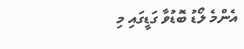އެންމެ ލޯޑު ބޮޑުވާ ގަޑީގައި މި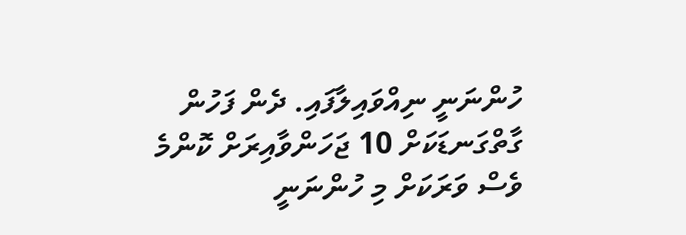ހުންނަނީ ނިއްވައިލާފައި. ދެން ފަހުން ގާތްގަނޑަކަށް 10 ޖަހަންވާއިރަށް ކޮންމެ ވެސް ވަރަކަށް މި ހުންނަނީ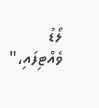ލޯޑު ވެއްޓިފައި،"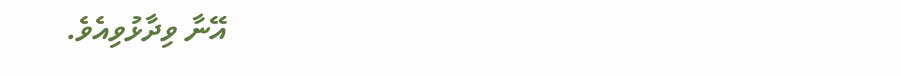އޭނާ ވިދާޅުވިއެވެ.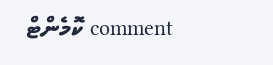comment ކޮމެންޓް